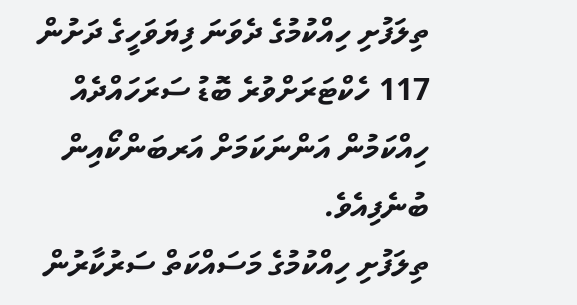ތިލަފުށި ހިއްކުމުގެ ދެވަނަ ފިޔަވަހީގެ ދަށުން 117 ހެކްޓަރަށްވުރެ ބޮޑު ސަރަހައްދެއް ހިއްކަމުން އަންނަކަމަށް އަރބަންކޯއިން ބުނެފިއެވެ.
ތިލަފުށި ހިއްކުމުގެ މަސައްކަތް ސަރުކާރުން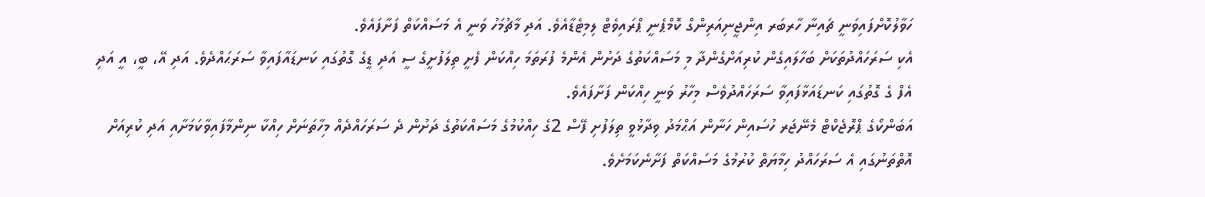ހަވާލުކޮށްފައިވަނީ ޗައިނާ ހާރބަރ އިންޖީނިއަރިންގް ކޮމްޕެނީ ޕްރައިވެޓް ލިމިޓެޑާއެވެ. އަދި މާޗުމަހު ވަނީ އެ މަސައްކަތް ފަށާފައެވެ.
އެކި ސަރަހައްދުތަކަށް ބަހާލައިގެން ކުރިއަށްގެންދާ މި މަސައްކަތުގެ ދަށުން އެންމެ ފުރަތަމަ ހިއްކަން ފެށީ ތިލަފުށީގެ ސީ އަދި ޑީގެ ގޮތުގައި ކަނޑައާފައިވާ ސަރަޙައްދެވެ. އަދި އޭ، ބީ، އީ އަދި އެފް ގެ ގޮތުގައި ކަނޑައަޅާފައިވާ ސަރަހައްދުވެސް މިހާރު ވަނީ ހިއްކަން ފަށާފައެވެ.
އަބަންކޯގެ ޕްރޮޖެކްޓް މެނޭޖަރ ހުސައިން ހަނާން އަޙްމަދު ވިދާޅުވީ ތިލަފުށި ފޭސް 2ގެ ހިއްކުމުގެ މަސައްކަތުގެ ދަށުން ދެ ސަރަހައްދެއް މިހާތަނަށް ހިއްކާ ނިންމާފައިވާކަމަށާއި އަދި ކުރިއަށް އޮތްތަނުގައި އެ ސަރަހައްދު ހިމާޔަތް ކުރުމުގެ މަސައްކަތް ފަށާނެކަމަށެވެ.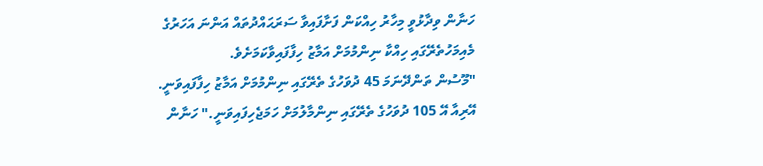ހަނާން ވިދާޅުވީ މިހާރު ހިއްކަން ފަށާފައިވާ ސަރަޙައްދުތައް އަންނަ އަހަރުގެ މެއިމަހުތެރޭގައި ހިއްކާ ނިންމުމަށް އަމާޒު ހިފާފައިވާކަމަށެވެ.
"މޫސުން ތަންދޭނަމަ 45 ދުވަހުގެ ތެރޭގައި ނިންމުމަށް އަމާޒު ހިފާފައިވަނީ. އޭރިއާ އޭ 105 ދުވަހުގެ ތެރޭގައި ނިންމާލުމަށް ހަމަޖެހިފައިވަނީ." ހަނާން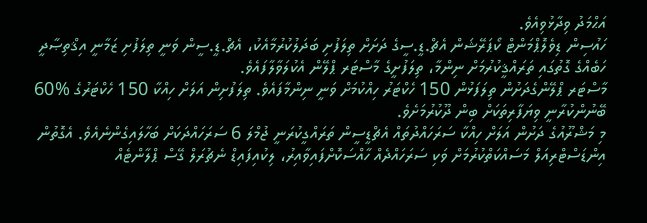އަޙްމަދު ވިދާޅުވިއެވެ.
ހައުސިން ޑިވެލޮޕްމަންޓް ކޯޕަރޭޝަން އެޗް.ޑީ.ސީގެ ދަށަށް ތިލަފުށި ބަދަލުކުރުމާއެކު، އެޗް.ޑީ.ސީން ވަނީ ތިލަފުށި ޒަމާނީ އިޤްތިޞާދީ ހަބެއްގެ ގޮތުގައި ތަރައްޤީކުރުމަށް ނިންމާ، ތިލަފުށީގެ މާސްޓަރ ޕްލޭން އެކުލަވާލާފައެވެ.
މާސްޓަރ ޕްލޭންގެދަށުން ތިލަފަޅުން 150 ހެކްޓަރު ހިއްކުމަށް ވަނީ ނިންމާފައެވެ. ތިލަފުށިން އަލަށް ހިއްކާ 150 ހެކްޓަރުގެ %60 ބޭނުންކުރާނީ ވިޔަފާރިތަކަށް ބިން ދޫކުރުމަށެވެ.
މި މަޝްރޫއުގެ ދަށުން އަލަށް ހިއްކާ ސަރަހައްދުތައް އެޗްޑީސީން ތަރައްގީކުރަނީ ޖުމްލަ 6 ސަރަހައްދަކަށް ބަހާލައިގެންނެއެވެ. އެގޮތުން އިންޑަސްޓްރިއަލް މަސައްކަތްކުރުމަށް ވަކި ސަރަހައްދެއް ހާއްސަކޮށްފައިވާއިރު، ލިކުއިފައިޑް ނެޗުރަލް ގޭސް ޕްލާންޓެއް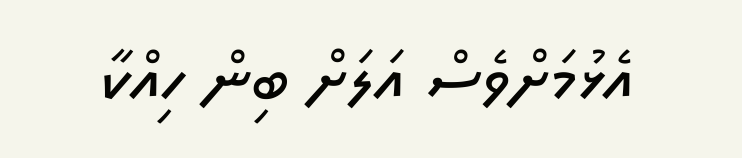އެޅުމަށްވެސް އަލަށް ބިން ހިއްކާ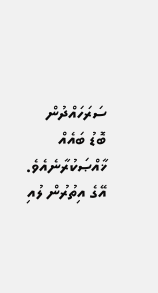ސަރަހައްދުން ބޮޑު ބައެއް ޚާއްޞަކުރާނެއެވެ. އޭގެ އިތުރުން ލުއި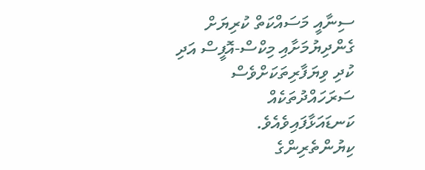ސިނާއީ މަސައްކަތް ކުރިޔަށް ގެންދިޔުމަށާއި މިކްސް-އޮފީސް އަދި ކުދި ވިޔަފާރިތަކަށްވެސް ސަރަހައްދުތަކެއް ކަނޑައަޅާފައިވެއެވެ.
ކިޔުންތެރިންގެ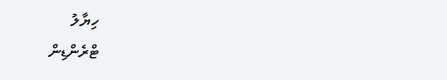ހިޔާލު
ޓްރެންޑިން